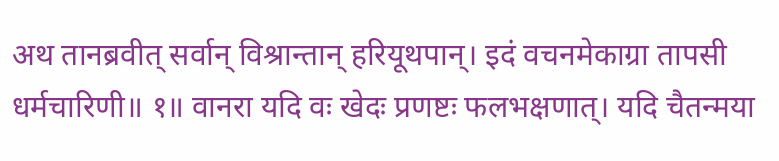अथ तानब्रवीत् सर्वान् विश्रान्तान् हरियूथपान्। इदं वचनमेकाग्रा तापसी धर्मचारिणी॥ १॥ वानरा यदि वः खेदः प्रणष्टः फलभक्षणात्। यदि चैतन्मया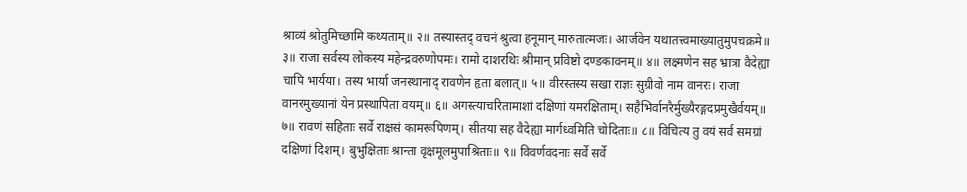श्राव्यं श्रोतुमिच्छामि कथ्यताम्॥ २॥ तस्यास्तद् वचनं श्रुत्वा हनूमान् मारुतात्मजः। आर्जवेन यथातत्त्वमाख्यातुमुपचक्रमे॥ ३॥ राजा सर्वस्य लोकस्य महेन्द्रवरुणोपमः। रामो दाशरथिः श्रीमान् प्रविष्टो दण्डकावनम्॥ ४॥ लक्ष्मणेन सह भ्रात्रा वैदेह्या चापि भार्यया। तस्य भार्या जनस्थानाद् रावणेन हृता बलात्॥ ५॥ वीरस्तस्य सखा राज्ञः सुग्रीवो नाम वानरः। राजा वानरमुख्यानां येन प्रस्थापिता वयम्॥ ६॥ अगस्त्याचरितामाशां दक्षिणां यमरक्षिताम्। सहैभिर्वानरैर्मुख्यैरङ्गदप्रमुखैर्वयम्॥ ७॥ रावणं सहिताः सर्वे राक्षसं कामरूपिणम्। सीतया सह वैदेह्या मार्गध्वमिति चोदिताः॥ ८॥ विचित्य तु वयं सर्व समग्रां दक्षिणां दिशम्। बुभुक्षिताः श्रान्ता वृक्षमूलमुपाश्रिताः॥ ९॥ विवर्णवदनाः सर्वे सर्वे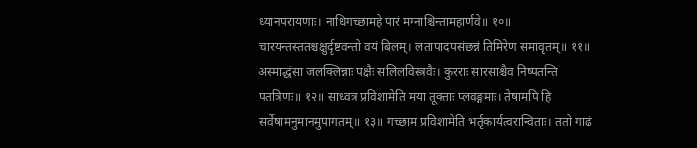ध्यानपरायणाः। नाधिगच्छामहे पारं मग्नाश्चिन्तामहार्णवे॥ १०॥ चारयन्तस्ततश्चक्षुर्दृष्टवन्तो वयं बिलम्। लतापादपसंछन्नं तिमिरेण समावृतम्॥ ११॥ अस्माद्धंसा जलक्लिन्नाः पक्षैः सलिलविस्त्रवैः। कुरराः सारसाश्चैव निष्पतन्ति पतत्रिणः॥ १२॥ साध्वत्र प्रविशामेति मया तूक्ताः प्लवङ्गमाः। तेषामपि हि सर्वेषामनुमानमुपागतम्॥ १३॥ गच्छाम प्रविशामेति भर्तृकार्यत्वरान्विताः। ततो गाढं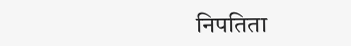निपतिता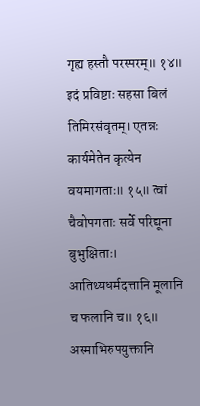गृह्य हस्तौ परस्परम्॥ १४॥ इदं प्रविष्टाः सहसा बिलं तिमिरसंवृतम्। एतन्नः कार्यमेतेन कृत्येन वयमागताः॥ १५॥ त्वां चैवोपगताः सर्वे परिद्यूना बुभुक्षिताः। आतिथ्यधर्मदत्तानि मूलानि च फलानि च॥ १६॥ अस्माभिरुपयुक्तानि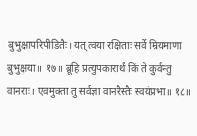बुभुक्षापरिपीडितैः। यत् त्वया रक्षिताः सर्वे म्रियमाणा बुभुक्षया॥ १७॥ ब्रूहि प्रत्युपकारार्थं किं ते कुर्वन्तु वानराः। एवमुक्ता तु सर्वज्ञा वानरैस्तैः स्वयंप्रभा॥ १८॥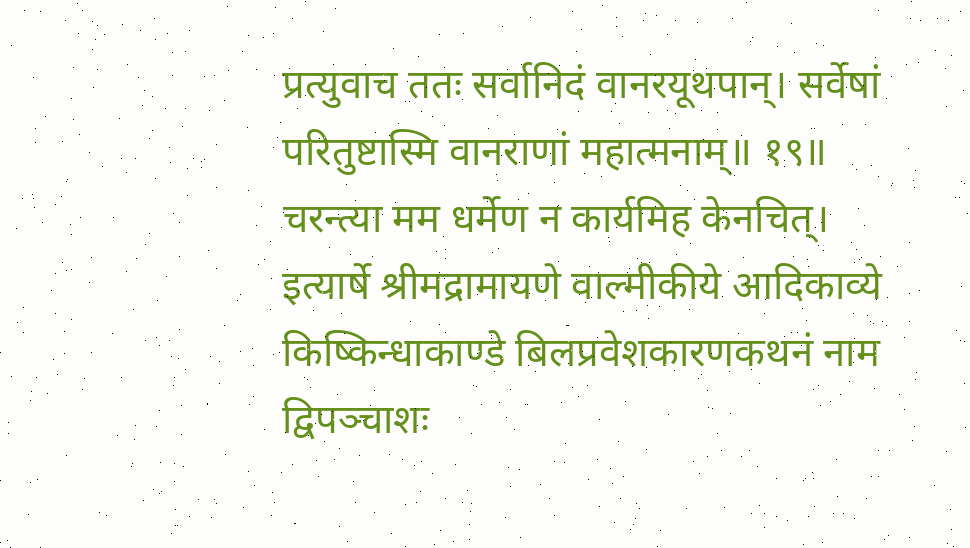प्रत्युवाच ततः सर्वानिदं वानरयूथपान्। सर्वेषां परितुष्टास्मि वानराणां महात्मनाम्॥ १९॥ चरन्त्या मम धर्मेण न कार्यमिह केनचित्। इत्यार्षे श्रीमद्रामायणे वाल्मीकीये आदिकाव्ये किष्किन्धाकाण्डे बिलप्रवेशकारणकथनं नाम द्विपञ्चाशः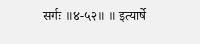सर्गः ॥४-५२॥ ॥ इत्यार्षे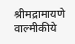श्रीमद्रामायणे वाल्मीकीये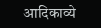आदिकाव्ये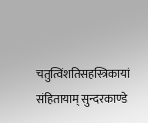चतुत्विंशतिसहस्त्रिकायां संहितायाम् सुन्दरकाण्डे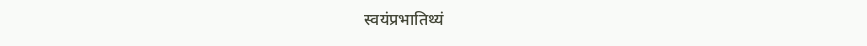स्वयंप्रभातिथ्यं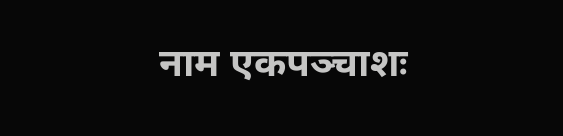नाम एकपञ्चाशः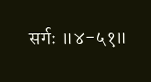सर्गः ॥४-५१॥